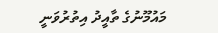މައުމޫނުގެ ތާއީދު އިތުރުވަނީ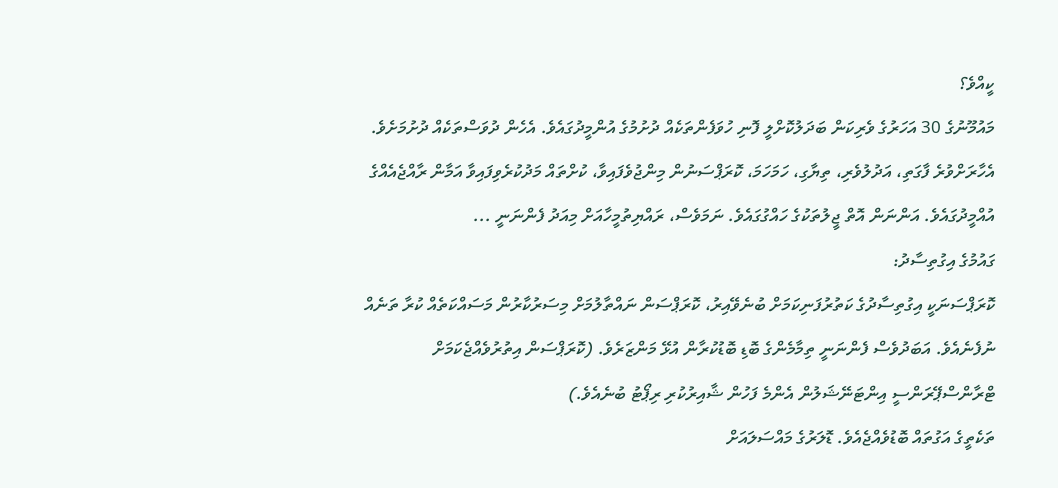ކީއްވެ؟
މައުމޫނުގެ 30 އަހަރުގެ ވެރިކަން ބަދަލުކޮށްލީ ފޮނި ހުވަފެންތަކެއް ދުށުމުގެ އުންމީދުގައެވެ. އެހެން ދުވަސްތަކެއް ދުށުމަށެވެ. އެހާރަށްވުރެ ފާގަތި، އަދުލުވެރި، ތިޔާގި، ހަމަހަމަ، ކޮރަޕްސަނުން މިންޖުވެފައިވާ، ކުށްތައް މަދުކުރެވިފައިވާ އަމާން ރާއްޖެއެއްގެ އުއްމީދުގައެވެ. އަންނަން އޮތް ޖީލުތަކުގެ ހައްގުގައެވެ. ނަމަވެސް، ރައްޔިތުމީހާއަށް މިއަދު ފެންނަނީ ...
ގައުމުގެ އިގުތިސާދު:
ކޮރަޕްސަނަކީ އިގުތިސާދުގެ ކަތުރުފަނިކަމަށް ބުނެވޭއިރު، ކޮރަޕްސަން ނައްތާލުމަށް މިސަރުކާރުން މަސައްކަތެއް ކުރާ ތަނެއް ނުފެނެއެވެ. އަބަދުވެސް ފެންނަނީ ތިމާމެންގެ ބޮޑި ބޮޑުކުރާން އުޅޭ މަންޒަރެވެ. (ކޮރަޕްސަން އިތުރުވެއްޖެކަމަށް ޓްރާންސްޕޭރަންސީ އިންޓަނޭޝަލުން އެންމެ ފަހުން ޝާއިރުކުރި ރިޕޯޓު ބުނެއެވެ.)
ތަކެތީގެ އަގުތައް ބޮޑުވެއްޖެއެވެ. ޑޮލަރުގެ މައްސަލައަށް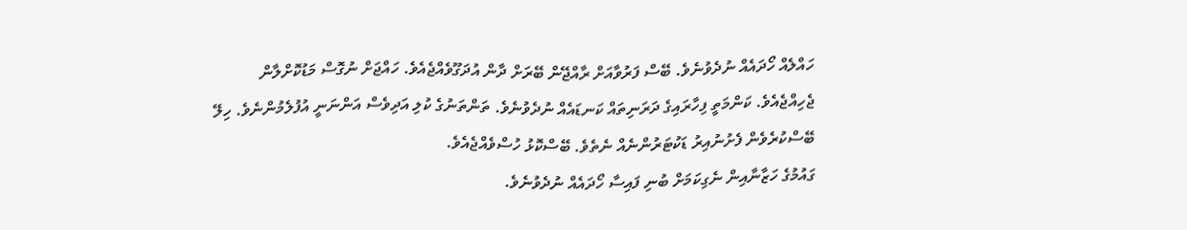ހައްލެއް ހޯދައެއް ނުދެވުނެވެ. ބޭސް ފަރުވާއަށް ރާއްޖޭން ބޭރަށް ދާން އުދަގޫވެއްޖެއެވެ. ހައްޖަށް ނުގޮސް މަޑުކޮށްލާން ޖެހިއްޖެއެވެ. ކަންމަތީ ފިހާރައިގެ ދަރަނިތައް ކަނޑައެއް ނުދެވުނެވެ. ތަންތަނުގެ ކުލި އަދިވެސް އަންނަނީ އުފުލެމުންނެވެ. ހިލޭ ބޭސްކުރެވެން ފެށުނުއިރު ޑަކުޓަރުންނެއް ނެތެވެ. ބޭސްކޮޅު ހުސްވެއްޖެއެވެ.
ގައުމުގެ ހަޒާނާއިން ނެގިކަމަށް ބުނި ފައިސާ ހޯދައެއް ނުދެވުނެވެ.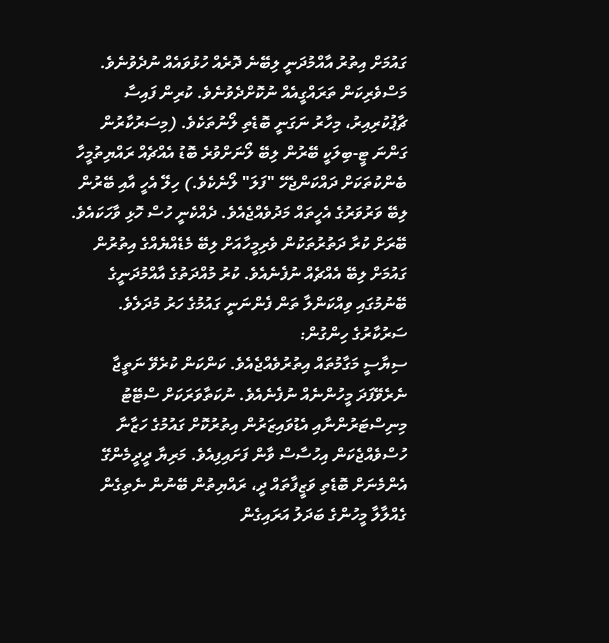ގައުމަށް އިތުރު އާއްމުދަނީ ލިބޭނެ ދޮރެއް ހުޅުވައެއް ނުދެވުނެވެ. މަސްވެރިކަން ތަރައްގީއެއް ނުކޮށްދެވުނެވެ. ކުރިން ފައިސާ ޗާޕުކުރިއިރު، މިހާރު ނަގަނީ ބޮޑެތި ލޯނުތަކެވެ. (މިސަރުކާރުން ގަންނަ ޓީ-ބިލަކީ ބޭރުން ލިބޭ ލޯނަށްވުރެ ބޮޑު އެއްޗެއް ރައްޔިތުމީހާ ބެންކުތަކަށް ދައްކަންޖެހޭ "ފަލަ" ލޯނެކެވެ.) ހިލޭ އެހީ އާއި ބޭރުން ލިބޭ ވަރުވަރުގެ އެހީތައް މަދުވެއްޖެއެވެ. ދެއްކެނީ ހުސް ހޮޅި ވާހަކައެވެ. ބޭރަށް ކުރާ ދަތުރުތަކުން ވެރިމީހާއަށް ލިބޭ މެޑެއްޔެއްގެ އިތުރުން ގައުމަށް ލިބޭ އެއްޗެއް ނުފެނެއެވެ. ކުރު މުއްދަތުގެ އާއްމުދަނީގެ ބޭނުމުގައި ވިއްކަންލާ ތަން ފެންނަނީ ގައުމުގެ ހަރު މުދަލެވެ.
ސަރުކާރުގެ ހިންގުން:
ސިޔާސީ މަގާމުތައް އިތުރުވެއްޖެއެވެ. ކަންކަން ކުރެވޭ ނަތީޖާ ނެރެވޭފަދަ މީހުންނެއް ނުފެނެއެވެ. ނުކަތާވަރަކަށް ސްޓޭޓު މިނިސްޓަރުންނާއި އެޑުވައިޒަރުން އިތުރުކޮށް ގައުމުގެ ހަޒާނާ ހުސްވެއްޖެކަން އިހުސާސް ވާން ފަށައިފިއެވެ. މަރިޔާ ދީދީމެންގޭ އެންމެނަށް ބޮޑެތި ވަޒީފާތައް ދީ، ރައްޔިތުން ބޭނުން ނެތިގެން ގެއްލާލާ މީހުންގެ ބަދަލު އަރައިގެން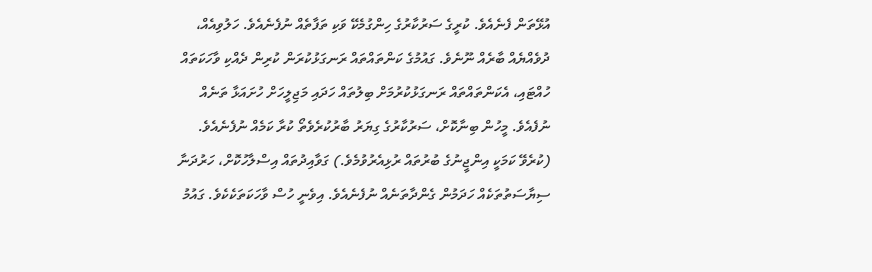އުޅޭތަން ފެނެއެވެ. ކުރީގެ ސަރުކާރުގެ ހިންގުމެކޭ ވަކި ތަފާތެއް ނުފެނެއެވެ. ހަލުވިއެއް، ދުވެއްޔެއް ބާރެއް ނޫނެވެ. ގައުމުގެ ކަންތައްތައް ރަނގަޅުކުރަން ކުރިން ދެއްކި ވާހަކަތައް ހުއްޓައި، އެކަންތައްތައް ރަނގަޅުކުރުމަށް ބިލުތައް ހަދައި މަޖިލީހަށް ހުށައަޅާ ތަނެއް ނުފެއެވެ. މީހުން ބިނާކޮށް، ސަރުކާރުގެ ގިޔަރު ބާރުކުރެވެތޯ ކުރާ ކަމެއް ނުފެނެއެވެ. (ކުރެވޭ ކަމަކީ އިންޖީނުގެ ބުރުތައް ރުޅިއެރުވުމެވެ.) ގަވާއިދުތައް އިސްލާހުކޮށް، ހަރުދަނާ ސިޔާސަތުތަކެއް ހަދަމުން ގެންދާތަނެއް ނުފެނެއެވެ. އިވެނީ ހުސް ވާހަކަތަކެކެވެ. ގައުމު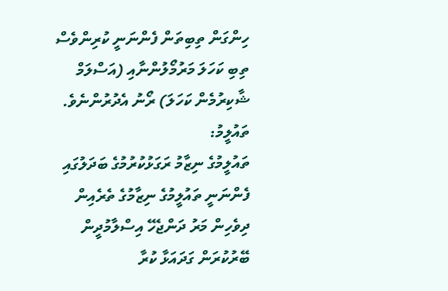ހިންގަން ތިބިތަން ފެންނަނީ ކުރިންވެސް ތިބި ކަހަލަ މަރުމޯލުންނާއި (އަސްލަމް ޝާކިރުމެން ކަހަލަ) ރޯނު އެދުރުންނެވެ.
ތައުލީމު:
ތައުލީމުގެ ނިޒާމު ރަގަޅުކުރުމުގެ ބަދަލުގައި ފެންނަނީ ތައުލީމުގެ ނިޒާމުގެ ތެރެއިން ދިވެހިން މަރު ދަންޖެހޭ އިސްލާމުދީން ބޭރުކުރަން ގަދައަޅާ ކުރާ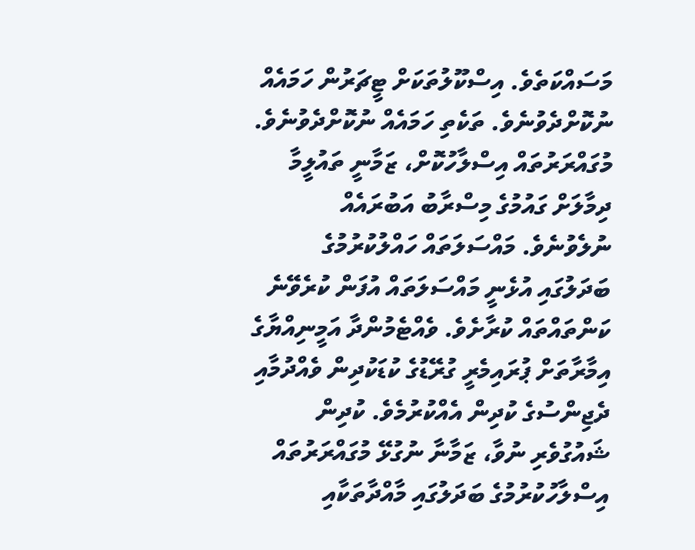މަސައްކަތެވެ. އިސްކޫލުތަކަށް ޓީޗަރުން ހަމައެއް ނުކޮށްދެވުނެވެ. ތަކެތި ހަމައެއް ނުކޮށްދެވުނެވެ. މުގައްރަރުތައް އިސްލާހުކޮށް، ޒަމާނީ ތައުލީމާ ދިމާލަށް ގައުމުގެ މިސްރާބު އަބުރައެއް ނުލެވުނެވެ. މައްސަލަތައް ހައްލުކުރުމުގެ ބަދަލުގައި އުޅެނީ މައްސަލަތައް އުފަން ކުރެވޭނެ ކަންތައްތައް ކުރާށެވެ. ވެއްޓެމުންދާ އަމީނިއްޔާގެ އިމާރާތަށް ޕުރައިމެރީ ގުރޭޑުގެ ކުޑަކުދިން ވެއްދުމާއި ދެޖިންސުގެ ކުދިން އެއްކުރުމެވެ. ކުދިން ޝައުގުވެރި ނުވާ، ޒަމާނާ ނުގުޅޭ މުގައްރަރުތައް އިސްލާހުކުރުމުގެ ބަދަލުގައި މާއްދާތަކާއި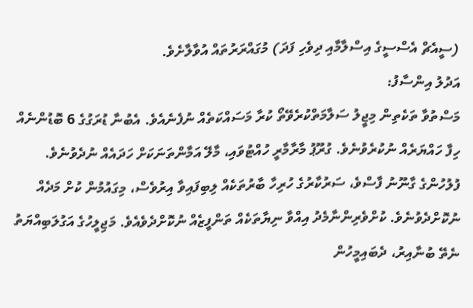(ސީއެޗް އެސްސީގެ އިސްލާމާއި ދިވެހި ފަދަ) މުގައްރަރުތައް އުވާލާށެވެ.
އަދުލު އިންސާފު:
މަސްތުވާ ތަކެތިން މިޖީލު ސަލާމަތްކުރެވޭތޯ ކުރާ މަސައްކަތެއް ނުފެނެއެވެ. އެބުނާ ޑުރަގުގެ 6 ބޮޑުންނެއް ހިފާ ހައްޔަރެއް ނުކުރެވުނެވެ. ގުރޫޕު މާރާމާރީ ހުއްޓުވައި، މާލޭ އަމާންތަނަކަށް ހަދައެއް ނުދެވުނެވެ. ފުލުހުންގެ ގާނޫނު ފާސްވެ، ސަރުކާރުގެ ހުރިހާ ބާރުތަކެއް ލިބިފައިވާ އިރުވެސް، މިގައުމުން ކުށް މަދެއް ނުކޮށްދެވުނެވެ. ކުށްވެރިންނާމެދު އިއްވާ ނިޔާތަކެއް ތަންފީޒެއް ނުކޮށްދެވެއެވެ. މަޖިލީހުގެ އަގުލަބިއްޔަތު ނެތޭ ބުނާއިރު، ދެބައިމީހުން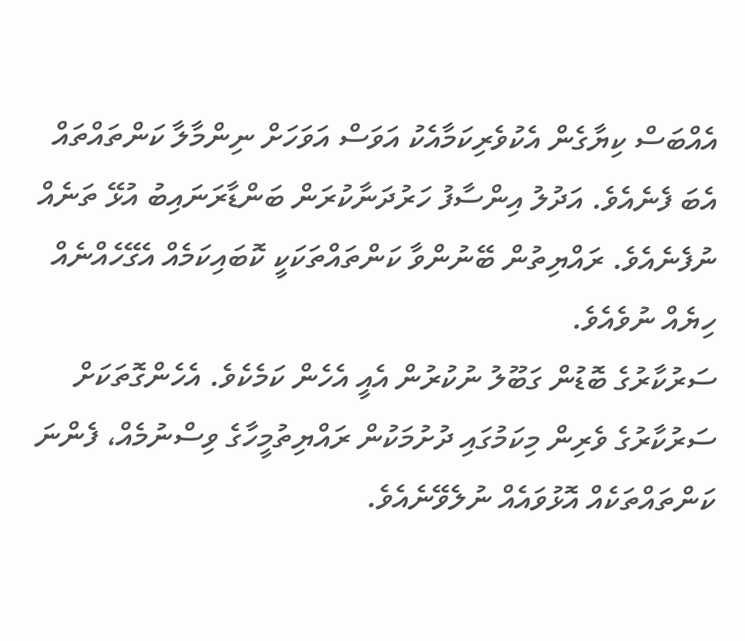އެއްބަސް ކިޔާގެން އެކުވެރިކަމާއެކު އަވަސް އަވަހަށް ނިންމާލާ ކަންތައްތައް އެބަ ފެނެއެވެ. އަދުލު އިންސާފު ހަރުދަނާކުރަން ބަންޑާރަނައިބު އުޅޭ ތަނެއް ނުފެނެއެވެ. ރައްޔިތުން ބޭނުންވާ ކަންތައްތަކަކީ ކޮބައިކަމެއް އެގޭހެއްނެއް ހިޔެއް ނުވެއެވެ.
ސަރުކާރުގެ ބޮޑުން ގަބޫލު ނުކުރުން އެއީ އެހެން ކަމެކެވެ. އެހެންގޮތަކަށް ސަރުކާރުގެ ވެރިން މިކަމުގައި ދުށުމަކުން ރައްޔިތުމީހާގެ ވިސްނުމެއް، ފެންނަ ކަންތައްތަކެއް އޮޅުވައެއް ނުލެވޭނެއެވެ.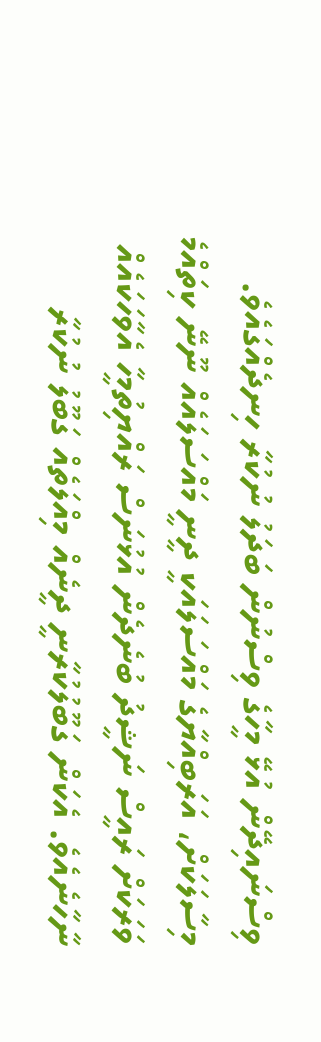ވިސްނައިދޭން އުޅޭ މީހާގެ ވިސްނުން ބަދަލު ނުކުރާ ހިނދެއްގައެވެ. މިސާލަކަށް، އަރަބިއްޔާގެ މައްސަލައަކީ ދީނީ މައްސަލައެއް ނޫނޭ ކިތައްމެ ވަރަކަށް ރައީސް ނަޝީދު ބުނެދެން އުޅުނަސް ރައްޔިތުމީހާ އެވާހަކައެއް ނާހާނެއެވެ. އެކަން ގަބޫލުކުރާނީ ދީނެއް މިއްލަތެއް ގަބޫލު ނުކުރާ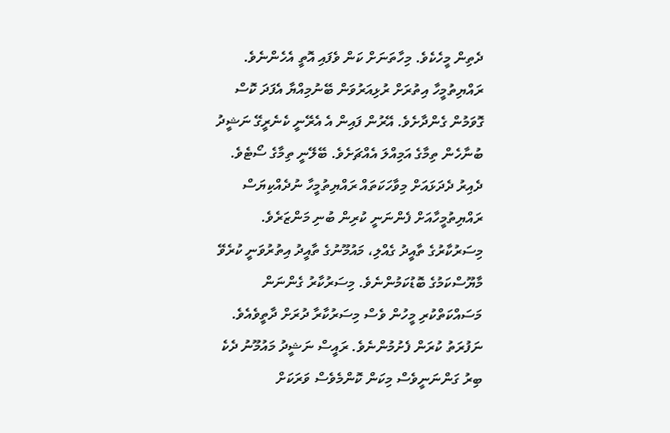ދެތިން މީހެކެވެ. މިހާތަނަށް ކަން ވެފައި އޮތީ އެހެންނެވެ. ރައްޔިތުމީހާ އިތުރަށް ރުޅިއަރުވަން ބޭނުމިއްޔާ އެފަދަ ކޮސް ގޮވަމުން ގެންދާށެވެ. އޭރުން ފައިން އެ އެރޭނީ ކެނެރީގޭ ނަޝީދު ބުނާހެން ތިމާގެ އަމިއްލަ އެއްޗަށެވެ. ބޭލޭނީ ތިމާގެ ސޯޓެވެ.
ދެއިރު ދެދަޅައަށް މިވާހަކަތައް ރައްޔިތުމީހާ ނުދެއްކިޔަސް ރައްޔިތުމީހާއަށް ފެންނަނީ ކުރިން ބުނި މަންޒަރެވެ. މިސަރުކާރުގެ ތާއީދު ގެއްލި، މައުމޫނުގެ ތާއީދު އިތުރުވަނީ ކުރެވޭ މާޔޫސްކަމުގެ ބޮޑުކަމުންނެވެ. މިސަރުކާރު ގެންނަން މަސައްކަތްކުރި މީހުން ވެސް މިސަރުކާރާ ދުރަށް ދާތީވެއެވެ. ނަފުރަތު ކުރަން ފެށުމުންނެވެ. ރައީސް ނަޝީދު މައުމޫނު ދެކެ ބިރު ގަންނަނީވެސް މިކަން ކޮންމެވެސް ވަރަކަށް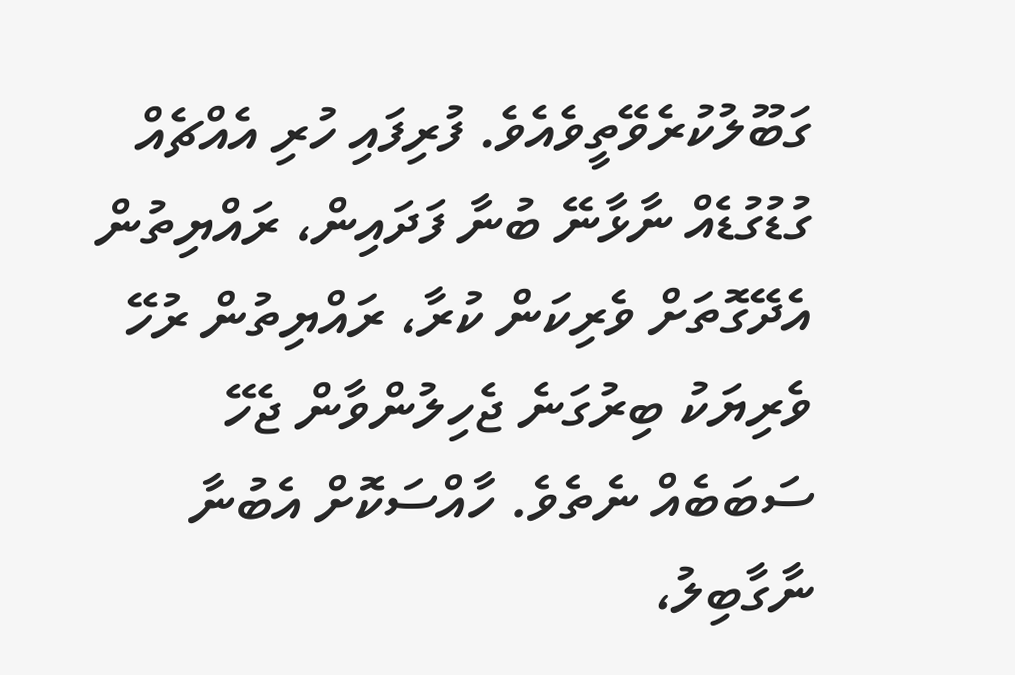ގަބޫލުކުރެވޭތީވެއެވެ. ފުރިފައި ހުރި އެއްޗެއް ގުޑުގުޑެއް ނާޅާނޭ ބުނާ ފަދައިން، ރައްޔިތުން އެދޭގޮތަށް ވެރިކަން ކުރާ، ރައްޔިތުން ރުހޭ ވެރިޔަކު ބިރުގަނެ ޖެހިލުންވާން ޖެހޭ ސަބަބެއް ނެތެވެ. ހާއްސަކޮށް އެބުނާ ނާގާބިލު،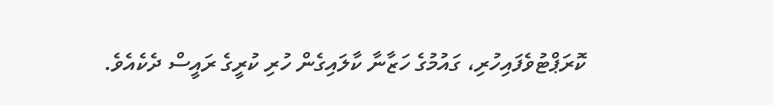ކޮރަޕްޓުވެފައިހުރި، ގައުމުގެ ހަޒާނާ ކާލައިގެން ހުރި ކުރީގެ ރައީސް ދެކެއެވެ.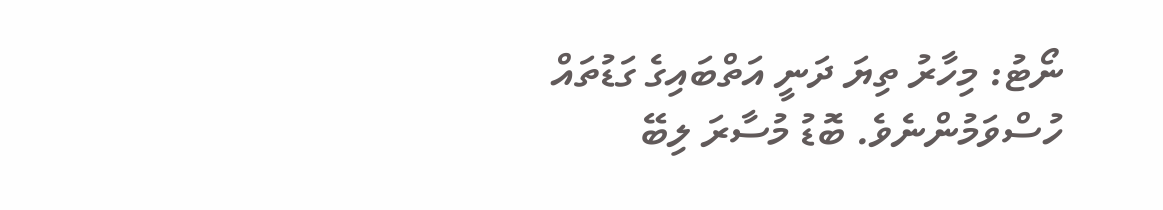ނޯޓު: މިހާރު ތިޔަ ދަނީ އަތްބައިގެ ގަޑުތައް ހުސްވަމުންނެވެ. ބޮޑު މުސާރަ ލިބޭ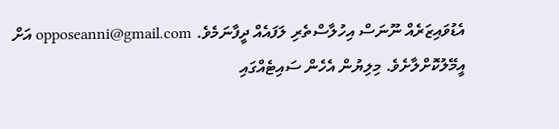އެޑުވައިޒަރެއް ނޫނަސް އިހުލާސްތެރި ލަފައެއް ދީފާނަމެވެ. opposeanni@gmail.com އަށް އީމޭލުކޮށްލާށެވެ. މިލިޔުން އެހެން ސައިޓެއްގައި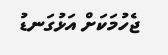ޖެހުމަކަށް އަޅުގަނޑު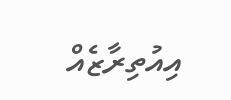އިއުތިރާޒެއް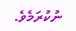ނުކުރަމެވެ.